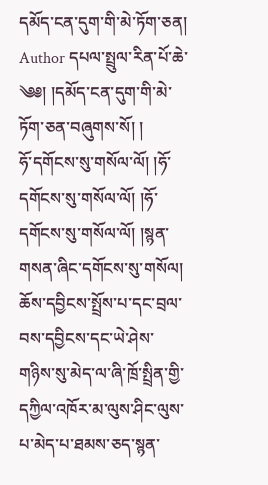དམོད་ངན་དུག་གི་མེ་ཏོག་ཅན།
Author དཔལ་སྤྲུལ་རིན་པོ་ཆེ་
༄༅། །དམོད་ངན་དུག་གི་མེ་ཏོག་ཅན་བཞུགས་སོ། །
ཧོ་དགོངས་སུ་གསོལ་ལོ། །ཧོ་དགོངས་སུ་གསོལ་ལོ། །ཧོ་དགོངས་སུ་གསོལ་ལོ། །སྙན་གསན་ཞིང་དགོངས་སུ་གསོལ། ཆོས་དབྱིངས་སྤྲོས་པ་དང་བྲལ་བས་དབྱིངས་དང་ཡེ་ཤེས་གཉིས་སུ་མེད་ལ་ཞི་ཁྲོ་སྤྲིན་གྱི་དཀྱིལ་འཁོར་མ་ལུས་ཤིང་ལུས་པ་མེད་པ་ཐམས་ཅད་སྙན་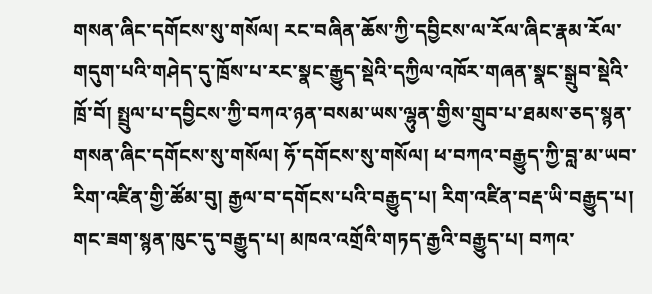གསན་ཞིང་དགོངས་སུ་གསོལ། རང་བཞིན་ཆོས་ཀྱི་དབྱིངས་ལ་རོལ་ཞིང་རྣམ་རོལ་གདུག་པའི་གཤེད་དུ་ཁྲོས་པ་རང་སྣང་རྒྱུད་སྡེའི་དཀྱིལ་འཁོར་གཞན་སྣང་སྒྲུབ་སྡེའི་ཁྲོ་བོ། སྤྲུལ་པ་དབྱིངས་ཀྱི་བཀའ་ཉན་བསམ་ཡས་ལྷུན་གྱིས་གྲུབ་པ་ཐམས་ཅད་སྙན་གསན་ཞིང་དགོངས་སུ་གསོལ། ཧོ་དགོངས་སུ་གསོལ། ཕ་བཀའ་བརྒྱུད་ཀྱི་བླ་མ་ཡབ་རིག་འཛིན་གྱི་ཚོམ་བུ། རྒྱལ་བ་དགོངས་པའི་བརྒྱུད་པ། རིག་འཛིན་བརྡ་ཡི་བརྒྱུད་པ། གང་ཟག་སྙན་ཁུང་དུ་བརྒྱུད་པ། མཁའ་འགྲོའི་གཏད་རྒྱའི་བརྒྱུད་པ། བཀའ་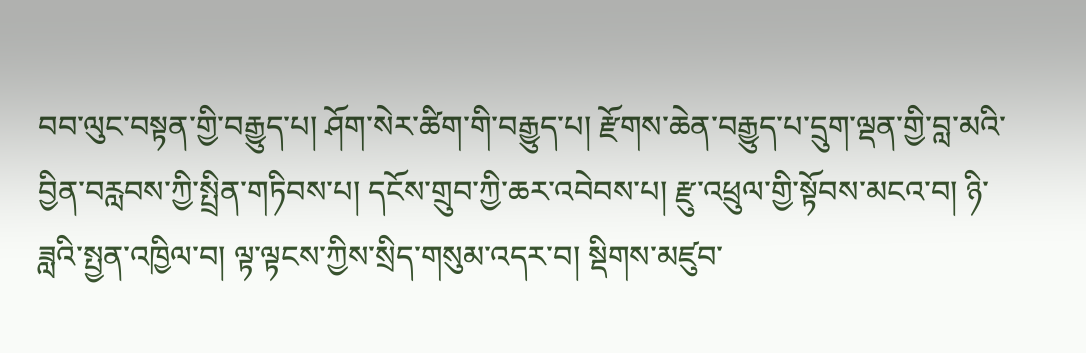བབ་ལུང་བསྟན་གྱི་བརྒྱུད་པ། ཤོག་སེར་ཚིག་གི་བརྒྱུད་པ། རྫོགས་ཆེན་བརྒྱུད་པ་དྲུག་ལྡན་གྱི་བླ་མའི་བྱིན་བརླབས་ཀྱི་སྤྲིན་གཏིབས་པ། དངོས་གྲུབ་ཀྱི་ཆར་འབེབས་པ། རྫུ་འཕྲུལ་གྱི་སྟོབས་མངའ་བ། ཉི་ཟླའི་སྤྱན་འཁྱིལ་བ། ལྟ་ལྟངས་ཀྱིས་སྲིད་གསུམ་འདར་བ། སྡིགས་མཛུབ་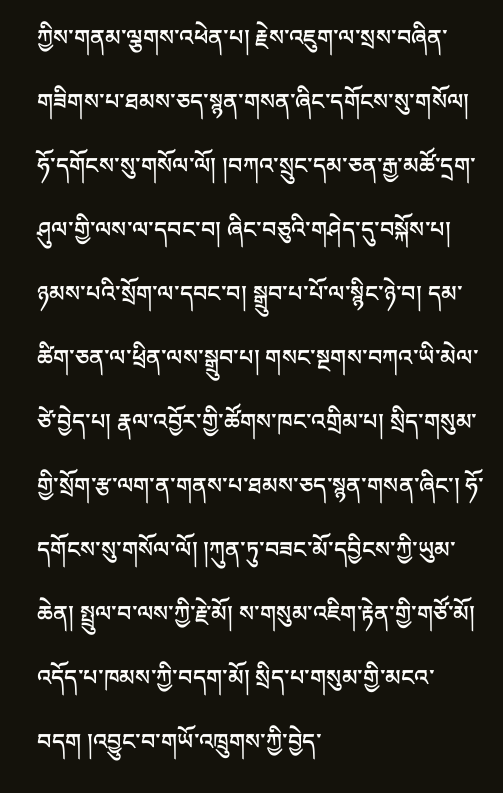ཀྱིས་གནམ་ལྕགས་འཕེན་པ། རྗེས་འཇུག་ལ་སྲས་བཞིན་གཟིགས་པ་ཐམས་ཅད་སྙན་གསན་ཞིང་དགོངས་སུ་གསོལ། ཧོ་དགོངས་སུ་གསོལ་ལོ། །བཀའ་སྲུང་དམ་ཅན་རྒྱ་མཚོ་དྲག་ཤུལ་གྱི་ལས་ལ་དབང་བ། ཞིང་བཅུའི་གཤེད་དུ་བསྐོས་པ། ཉམས་པའི་སྲོག་ལ་དབང་བ། སྒྲུབ་པ་པོ་ལ་སྙིང་ཉེ་བ། དམ་ཚིག་ཅན་ལ་ཕྲིན་ལས་སྒྲུབ་པ། གསང་སྔགས་བཀའ་ཡི་མེལ་ཙེ་བྱེད་པ། རྣལ་འབྱོར་གྱི་ཚོགས་ཁང་འགྲིམ་པ། སྲིད་གསུམ་གྱི་སྲོག་རྩ་ལག་ན་གནས་པ་ཐམས་ཅད་སྙན་གསན་ཞིང་། ཧོ་དགོངས་སུ་གསོལ་ལོ། །ཀུན་ཏུ་བཟང་མོ་དབྱིངས་ཀྱི་ཡུམ་ཆེན། སྤྲུལ་བ་ལས་ཀྱི་རྗེ་མོ། ས་གསུམ་འཇིག་རྟེན་གྱི་གཙོ་མོ། འདོད་པ་ཁམས་ཀྱི་བདག་མོ། སྲིད་པ་གསུམ་གྱི་མངའ་བདག །འབྱུང་བ་གཡོ་འཁྲུགས་ཀྱི་བྱེད་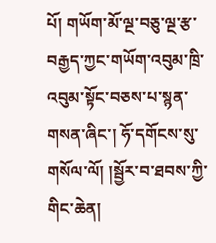པོ། གཡོག་མོ་ལྔ་བཅུ་ལྔ་རྩ་བརྒྱད་ཀྱང་གཡོག་འབུམ་ཁྲི་འབུམ་སྟོང་བཅས་པ་སྙན་གསན་ཞིང་། ཧོ་དགོངས་སུ་གསོལ་ལོ། །སྦྱོར་བ་ཐབས་ཀྱི་གིང་ཆེན།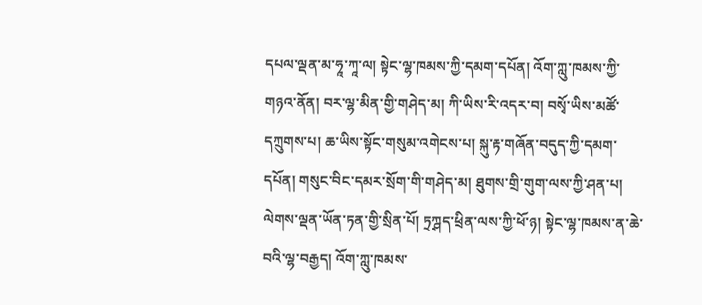དཔལ་ལྡན་མ་ཧཱ་ཀཱ་ལ། སྟེང་ལྷ་ཁམས་ཀྱི་དམག་དཔོན། འོག་ཀླུ་ཁམས་ཀྱི་གཉའ་ནོན། བར་ལྷ་མིན་གྱི་གཤེད་མ། ཀི་ཡིས་རི་འདར་བ། བསྭོ་ཡིས་མཚོ་དཀྲུགས་པ། ཆ་ཡིས་སྟོང་གསུམ་འགེངས་པ། སྐུ་རྟ་གཞོན་བདུད་ཀྱི་དམག་དཔོན། གསུང་བིང་དམར་སྲོག་གི་གཤེད་མ། ཐུགས་གྲི་གུག་ལས་ཀྱི་ཤན་པ། ལེགས་ལྡན་ཡོན་ཏན་གྱི་སྲིན་པོ། ཏྲཀྴད་ཕྲིན་ལས་ཀྱི་ཕོ་ཉ། སྟེང་ལྷ་ཁམས་ན་ཆེ་བའི་ལྷ་བརྒྱད། འོག་ཀླུ་ཁམས་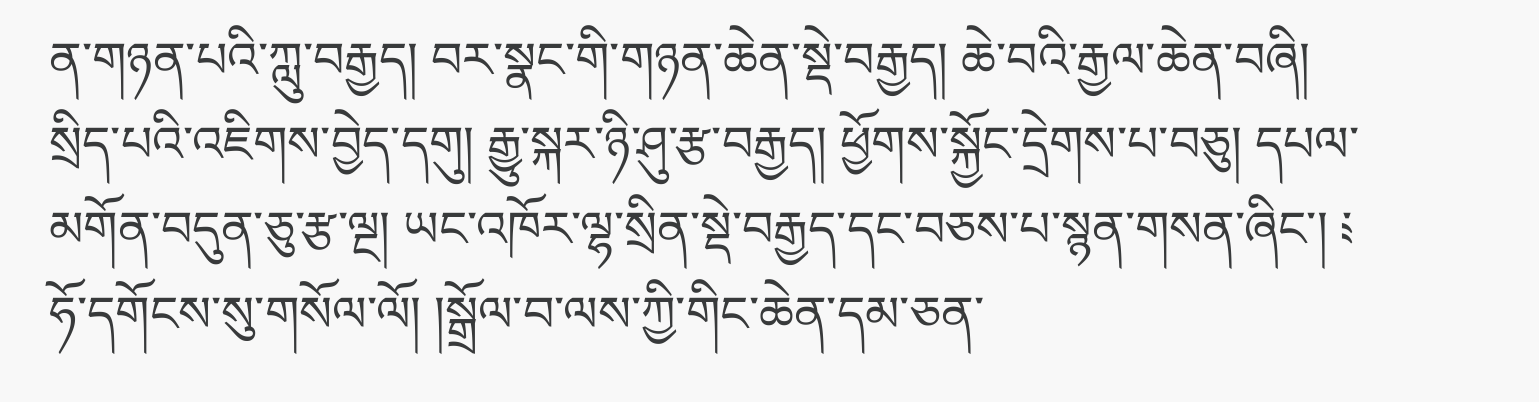ན་གཉན་པའི་ཀླུ་བརྒྱད། བར་སྣང་གི་གཉན་ཆེན་སྡེ་བརྒྱད། ཆེ་བའི་རྒྱལ་ཆེན་བཞི། སྲིད་པའི་འཇིགས་བྱེད་དགུ། རྒྱུ་སྐར་ཉི་ཤུ་རྩ་བརྒྱད། ཕྱོགས་སྐྱོང་དྲེགས་པ་བཅུ། དཔལ་མགོན་བདུན་ཅུ་རྩ་ལྔ། ཡང་འཁོར་ལྷ་སྲིན་སྡེ་བརྒྱད་དང་བཅས་པ་སྙན་གསན་ཞིང་། ༴ཧོ་དགོངས་སུ་གསོལ་ལོ། །སྒྲོལ་བ་ལས་ཀྱི་གིང་ཆེན་དམ་ཅན་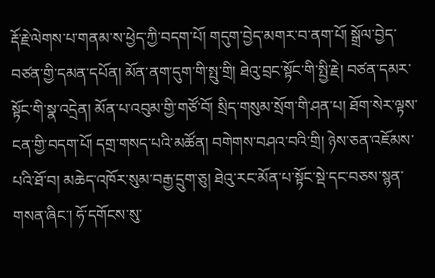རྡོ་རྗེ་ལེགས་པ་གནམ་ས་ཕྱེད་ཀྱི་བདག་པོ། གདུག་བྱེད་མགར་བ་ནག་པོ། སྒྲོལ་བྱེད་བཙན་གྱི་དམན་དཔོན། མོན་ནག་དུག་གི་སྤུ་གྲི། ཐེའུ་བྲང་སྟོང་གི་སྤྱི་རྗེ། བཙན་དམར་སྟོང་གི་སྣ་འདྲེན། མོན་པ་འབུམ་གྱི་གཙོ་བོ། སྲིད་གསུམ་སྲོག་གི་ཤན་པ། ཐོག་སེར་ལྟས་ངན་གྱི་བདག་པོ། དགྲ་གསད་པའི་མཚོན། བགེགས་བཤའ་བའི་གྲི། ཉེས་ཅན་འཇོམས་པའི་ཐོ་བ། མཆེད་འཁོར་སུམ་བརྒྱ་དྲུག་ཅུ། ཐེའུ་རང་མོན་པ་སྟོང་སྡེ་དང་བཅས་སྙན་གསན་ཞིང་། ཧོ་དགོངས་སུ་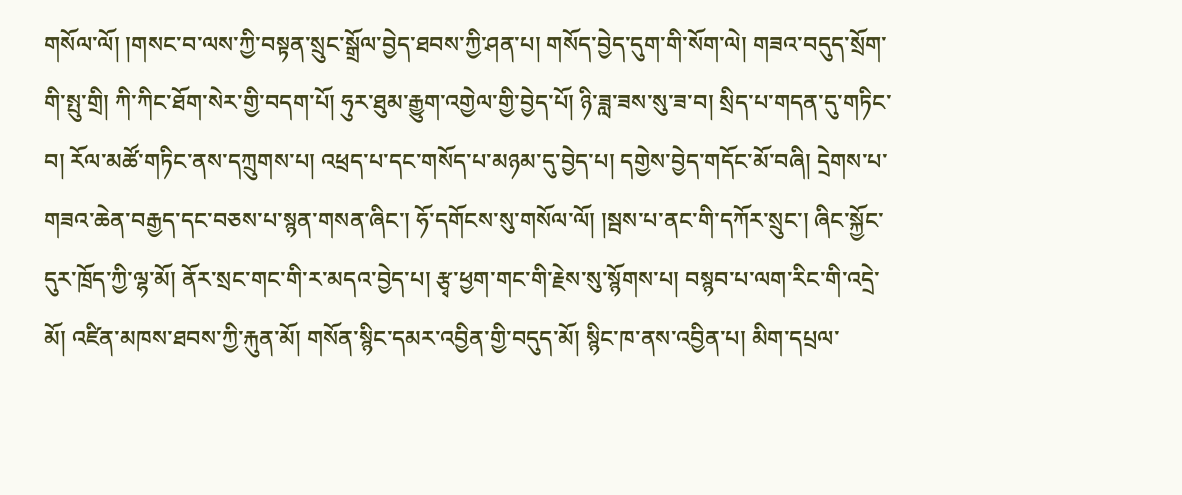གསོལ་ལོ། །གསང་བ་ལས་ཀྱི་བསྟན་སྲུང་སྒྲོལ་བྱེད་ཐབས་ཀྱི་ཤན་པ། གསོད་བྱེད་དུག་གི་སོག་ལེ། གཟའ་བདུད་སྲོག་གི་སྤུ་གྲི། ཀི་ཀིང་ཐོག་སེར་གྱི་བདག་པོ། ཧུར་ཐུམ་རྒྱུག་འགྱེལ་གྱི་བྱེད་པོ། ཉི་ཟླ་ཟས་སུ་ཟ་བ། སྲིད་པ་གདན་དུ་གཏིང་བ། རོལ་མཚོ་གཏིང་ནས་དཀྲུགས་པ། འཕྲད་པ་དང་གསོད་པ་མཉམ་དུ་བྱེད་པ། དགྱེས་བྱེད་གདོང་མོ་བཞི། དྲེགས་པ་གཟའ་ཆེན་བརྒྱད་དང་བཅས་པ་སྙན་གསན་ཞིང་། ཧོ་དགོངས་སུ་གསོལ་ལོ། །སྦས་པ་ནང་གི་དཀོར་སྲུང་། ཞིང་སྐྱོང་དུར་ཁྲོད་ཀྱི་ལྷ་མོ། ནོར་སྲང་གང་གི་ར་མདའ་བྱེད་པ། རྩྭ་ཕྱག་གང་གི་རྗེས་སུ་སྙོགས་པ། བསྙབ་པ་ལག་རིང་གི་འདྲེ་མོ། འཛིན་མཁས་ཐབས་ཀྱི་རྐུན་མོ། གསོན་སྙིང་དམར་འབྱིན་གྱི་བདུད་མོ། སྙིང་ཁ་ནས་འབྱིན་པ། མིག་དཔྲལ་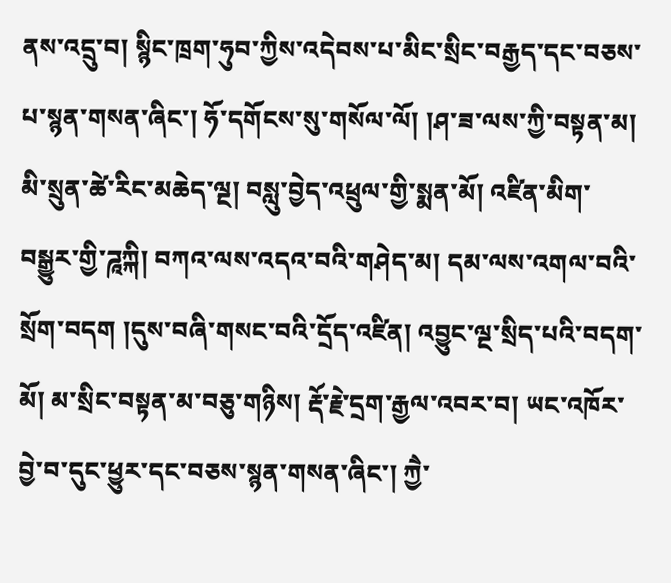ནས་འདྲུ་བ། སྙིང་ཁྲག་ཧུབ་ཀྱིས་འདེབས་པ་མིང་སྲིང་བརྒྱད་དང་བཅས་པ་སྙན་གསན་ཞིང་། ཧོ་དགོངས་སུ་གསོལ་ལོ། །ཤ་ཟ་ལས་ཀྱི་བསྟན་མ། མི་སྲུན་ཚེ་རིང་མཆེད་ལྔ། བསླུ་བྱེད་འཕྲུལ་གྱི་སྨན་མོ། འཛིན་མིག་བསྒྱུར་གྱི་ཌཱཀྐི། བཀའ་ལས་འདའ་བའི་གཤེད་མ། དམ་ལས་འགལ་བའི་སྲོག་བདག །དུས་བཞི་གསང་བའི་དྲོད་འཛིན། འབྱུང་ལྔ་སྲིད་པའི་བདག་མོ། མ་སྲིང་བསྟན་མ་བཅུ་གཉིས། རྡོ་རྗེ་དྲག་རྒྱལ་འབར་བ། ཡང་འཁོར་བྱེ་བ་དུང་ཕྱུར་དང་བཅས་སྙན་གསན་ཞིང་། ཀྱཻ་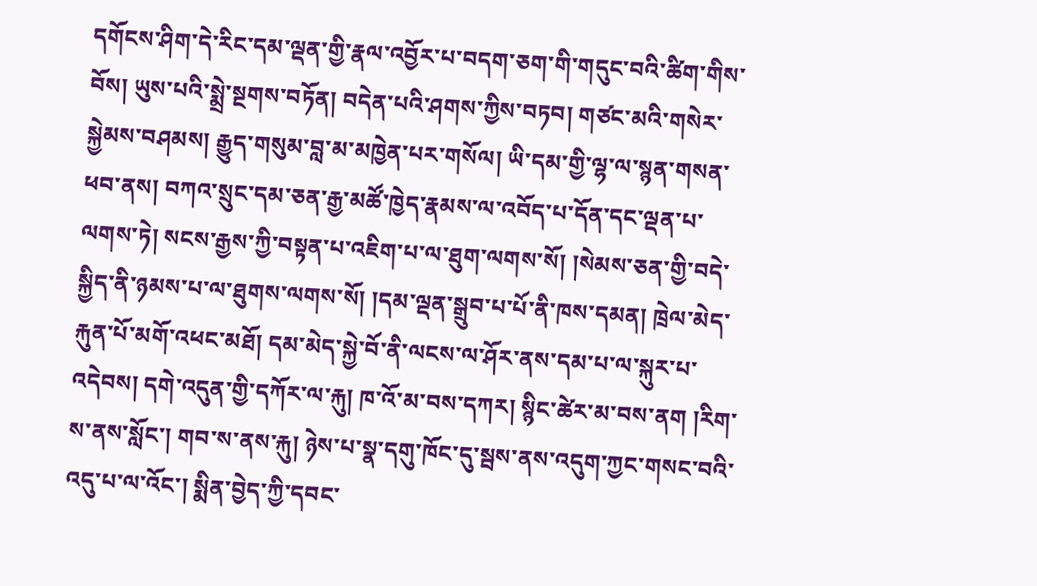དགོངས་ཤིག་དེ་རིང་དམ་ལྡན་གྱི་རྣལ་འབྱོར་པ་བདག་ཅག་གི་གདུང་བའི་ཚིག་གིས་བོས། ཡུས་པའི་སྨྲེ་སྔགས་བཏོན། བདེན་པའི་ཤགས་ཀྱིས་བཏབ། གཙང་མའི་གསེར་སྐྱེམས་བཤམས། རྒྱུད་གསུམ་བླ་མ་མཁྱེན་པར་གསོལ། ཡི་དམ་གྱི་ལྷ་ལ་སྙན་གསན་ཕབ་ནས། བཀའ་སྲུང་དམ་ཅན་རྒྱ་མཚོ་ཁྱེད་རྣམས་ལ་འབོད་པ་དོན་དང་ལྡན་པ་ལགས་ཏེ། སངས་རྒྱས་ཀྱི་བསྟན་པ་འཇིག་པ་ལ་ཐུག་ལགས་སོ། །སེམས་ཅན་གྱི་བདེ་སྐྱིད་ནི་ཉམས་པ་ལ་ཐུགས་ལགས་སོ། །དམ་ལྡན་སྒྲུབ་པ་པོ་ནི་ཁས་དམན། ཁྲེལ་མེད་རྐུན་པོ་མགོ་འཕང་མཐོ། དམ་མེད་སྐྱེ་བོ་ནི་ལངས་ལ་ཤོར་ནས་དམ་པ་ལ་སྐུར་པ་འདེབས། དགེ་འདུན་གྱི་དཀོར་ལ་རྐུ། ཁ་འོ་མ་བས་དཀར། སྙིང་ཚེར་མ་བས་ནག །རིག་ས་ནས་སློང་། གབ་ས་ནས་རྐུ། ཉེས་པ་སྣ་དགུ་ཁོང་དུ་སྦས་ནས་འདུག་ཀྱང་གསང་བའི་འདུ་པ་ལ་འོང་། སྨིན་བྱེད་ཀྱི་དབང་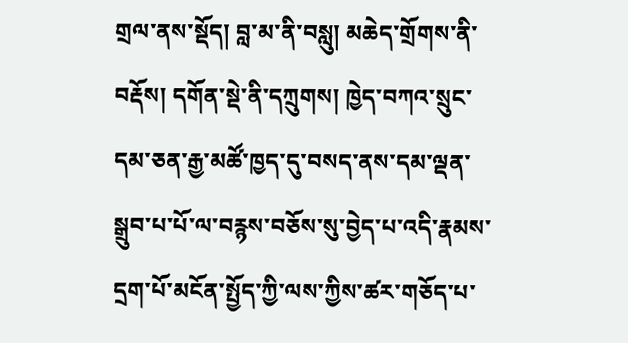གྲལ་ནས་སྡོད། བླ་མ་ནི་བསླུ། མཆེད་གྲོགས་ནི་བརྡོས། དགོན་སྡེ་ནི་དཀྲུགས། ཁྱེད་བཀའ་སྲུང་དམ་ཅན་རྒྱ་མཚོ་ཁྱད་དུ་བསད་ནས་དམ་ལྡན་སྒྲུབ་པ་པོ་ལ་བརྙས་བཅོས་སུ་བྱེད་པ་འདི་རྣམས་དྲག་པོ་མངོན་སྤྱོད་ཀྱི་ལས་ཀྱིས་ཚར་གཅོད་པ་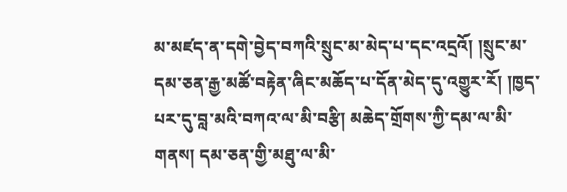མ་མཛད་ན་དགེ་བྱེད་བཀའི་སྲུང་མ་མེད་པ་དང་འདྲའོ། །སྲུང་མ་དམ་ཅན་རྒྱ་མཚོ་བརྟེན་ཞིང་མཆོད་པ་དོན་མེད་དུ་འགྱུར་རོ། །ཁྱད་པར་དུ་བླ་མའི་བཀའ་ལ་མི་བརྩི། མཆེད་གྲོགས་ཀྱི་དམ་ལ་མི་གནས། དམ་ཅན་གྱི་མཐུ་ལ་མི་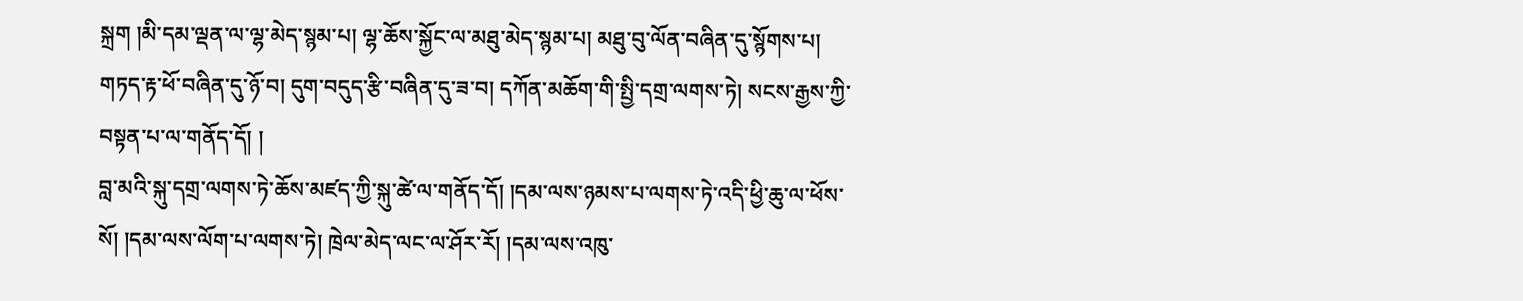སྐྲག །མི་དམ་ལྡན་ལ་ལྷ་མེད་སྙམ་པ། ལྷ་ཆོས་སྐྱོང་ལ་མཐུ་མེད་སྙམ་པ། མཐུ་བུ་ལོན་བཞིན་དུ་སྙོགས་པ། གཏད་རྟ་ཕོ་བཞིན་དུ་ཉོ་བ། དུག་བདུད་རྩི་བཞིན་དུ་ཟ་བ། དཀོན་མཆོག་གི་སྤྱི་དགྲ་ལགས་ཏེ། སངས་རྒྱས་ཀྱི་བསྟན་པ་ལ་གནོད་དོ། །
བླ་མའི་སྐུ་དགྲ་ལགས་ཏེ་ཆོས་མཛད་ཀྱི་སྐུ་ཚེ་ལ་གནོད་དོ། །དམ་ལས་ཉམས་པ་ལགས་ཏེ་འདི་ཕྱི་ཆུ་ལ་ཕོས་སོ། །དམ་ལས་ལོག་པ་ལགས་ཏེ། ཁྲེལ་མེད་ལང་ལ་ཤོར་རོ། །དམ་ལས་འཁུ་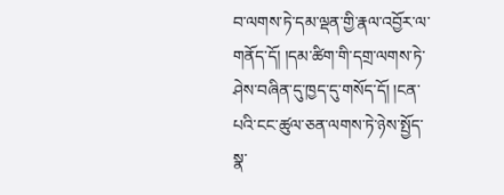བ་ལགས་ཏེ་དམ་ལྡན་གྱི་རྣལ་འབྱོར་ལ་གནོད་དོ། །དམ་ཚིག་གི་དགྲ་ལགས་ཏེ་ཤེས་བཞིན་དུ་ཁྱད་དུ་གསོད་དོ། །ངན་པའི་ངང་ཚུལ་ཅན་ལགས་ཏེ་ཉེས་སྤྱོད་སྣ་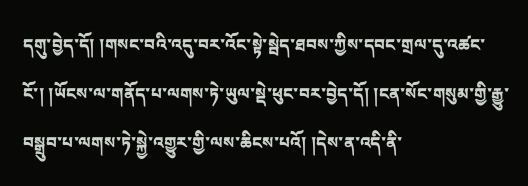དགུ་བྱེད་དོ། །གསང་བའི་འདུ་བར་འོང་སྟེ་སྦེད་ཐབས་ཀྱིས་དབང་གྲལ་དུ་འཚང་ངོ་། །ཡོངས་ལ་གནོད་པ་ལགས་ཏེ་ཡུལ་སྡེ་ཕུང་བར་བྱེད་དོ། །ངན་སོང་གསུམ་གྱི་རྒྱུ་བསྒྲུབ་པ་ལགས་ཏེ་སྐྱེ་འགྱུར་གྱི་ལས་ཆིངས་པའོ། །དེས་ན་འདི་ནི་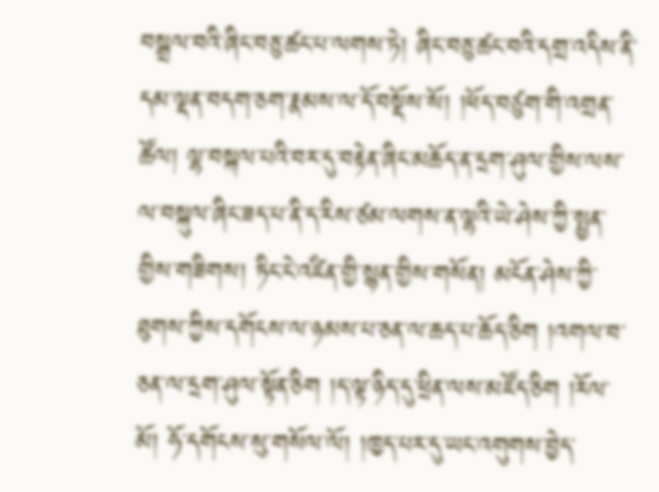བསྒྲལ་བའི་ཞིང་བཅུ་ཚང་པ་ལགས་ཏེ། ཞིང་བཅུ་ཚང་བའི་དགྲ་འདིས་ནི་དམ་ལྡན་བདག་ཅག་རྣམས་ལ་དོ་བསྡོས་སོ། །ཕོད་བཙུག་གི་འགྲན་ཚོལ། ལྷ་བསྐལ་པའི་བར་དུ་བརྟེན་ཞིང་མཆོད་ན་དྲག་ཤུལ་གྱིས་ལས་ལ་བསྐུལ་ཞིང་ཟད་པ་ནི་ད་རིས་ཙམ་ལགས་ན་ལྷའི་ཡེ་ཤེས་ཀྱི་སྤྱན་གྱིས་གཟིགས། ཏིང་ངེ་འཛིན་གྱི་སྙན་གྱིས་གསོན། མངོན་ཤེས་ཀྱི་ཐུགས་ཀྱིས་དགོངས་ལ་ཉམས་པ་ཅན་ལ་ཆད་པ་ཆོད་ཅིག །འགལ་བ་ཅན་ལ་དྲག་ཤུལ་སྟོན་ཅིག །ད་ལྟ་ཉིད་དུ་ཕྲིན་ལས་མཛོད་ཅིག །རོལ་མོ། ཧོ་དགོངས་སུ་གསོལ་ལོ། །ཁྱད་པར་དུ་ཡང་འགུགས་བྱེད་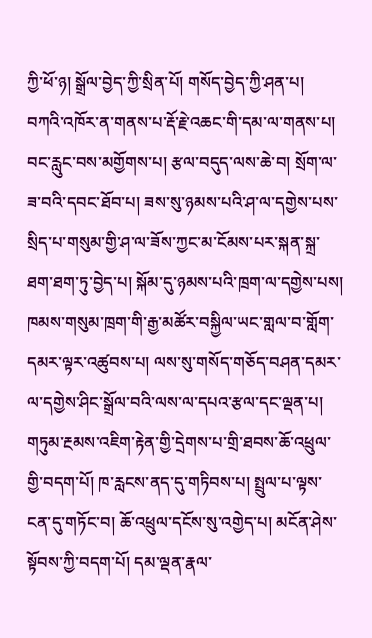ཀྱི་ཕོ་ཉ། སྒྲོལ་བྱེད་ཀྱི་སྲིན་པོ། གསོད་བྱེད་ཀྱི་ཤན་པ། བཀའི་འཁོར་ན་གནས་པ་རྡོ་རྗེ་འཆང་གི་དམ་ལ་གནས་པ། བང་རླུང་བས་མགྱོགས་པ། རྩལ་བདུད་ལས་ཆེ་བ། སྲོག་ལ་ཟ་བའི་དབང་ཐོབ་པ། ཟས་སུ་ཉམས་པའི་ཤ་ལ་དགྱེས་པས་སྲིད་པ་གསུམ་གྱི་ཤ་ལ་ཟོས་ཀྱང་མ་ངོམས་པར་སྐན་སྐྲ་ཐག་ཐག་ཏུ་བྱེད་པ། སྐོམ་དུ་ཉམས་པའི་ཁྲག་ལ་དགྱེས་པས། ཁམས་གསུམ་ཁྲག་གི་རྒྱ་མཚོར་བསྐྱིལ་ཡང་གླལ་བ་གློག་དམར་ལྟར་འཚུབས་པ། ལས་སུ་གསོད་གཅོད་བཤན་དམར་ལ་དགྱེས་ཤིང་སྒྲོལ་བའི་ལས་ལ་དཔའ་རྩལ་དང་ལྡན་པ། གཏུམ་རྔམས་འཇིག་རྟེན་གྱི་དྲེགས་པ་གྲི་ཐབས་ཆོ་འཕྲུལ་གྱི་བདག་པོ། ཁ་རླངས་ནད་དུ་གཏིབས་པ། སྤྲུལ་པ་ལྟས་ངན་དུ་གཏོང་བ། ཆོ་འཕྲུལ་དངོས་སུ་འགྱེད་པ། མངོན་ཤེས་སྟོབས་ཀྱི་བདག་པོ། དམ་ལྡན་རྣལ་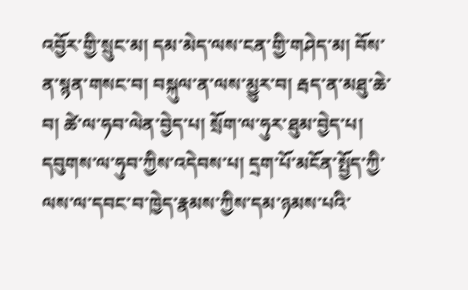འབྱོར་གྱི་སྲུང་མ། དམ་མེད་ལས་ངན་གྱི་གཤེད་མ། བོས་ན་སྙན་གསང་བ། བསྐུལ་ན་ལས་མྱུར་བ། རྦད་ན་མཐུ་ཆེ་བ། ཚེ་ལ་ཧབ་ལེན་བྱེད་པ། སྲོག་ལ་ཧུར་ཐུམ་བྱེད་པ། དབུགས་ལ་ཧུབ་ཀྱིས་འདེབས་པ། དྲག་པོ་མངོན་སྤྱོད་ཀྱི་ལས་ལ་དབང་བ་ཁྱེད་རྣམས་ཀྱིས་དམ་ཉམས་པའི་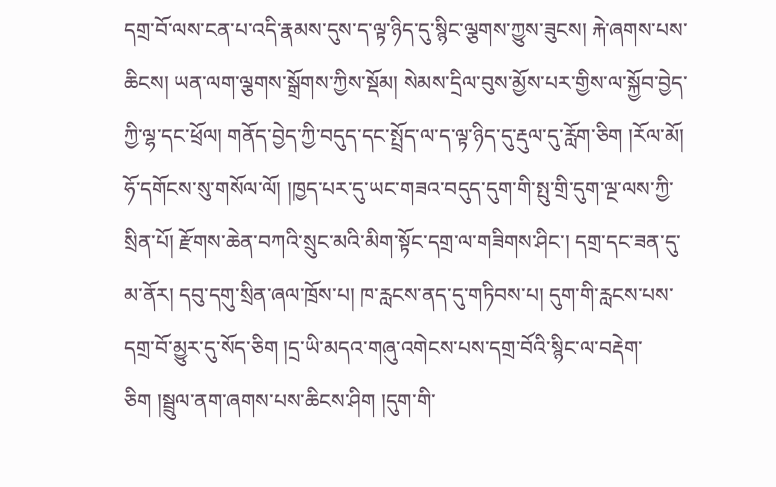དགྲ་བོ་ལས་ངན་པ་འདི་རྣམས་དུས་ད་ལྟ་ཉིད་དུ་སྙིང་ལྕགས་ཀྱུས་ཟུངས། རྐེ་ཞགས་པས་ཆིངས། ཡན་ལག་ལྕགས་སྒྲོགས་ཀྱིས་སྡོམ། སེམས་དྲིལ་བུས་མྱོས་པར་གྱིས་ལ་སྐྱོབ་བྱེད་ཀྱི་ལྷ་དང་ཕྲོལ། གནོད་བྱེད་ཀྱི་བདུད་དང་སྤྲོད་ལ་ད་ལྟ་ཉིད་དུ་རྡུལ་དུ་རློག་ཅིག །རོལ་མོ། ཧོ་དགོངས་སུ་གསོལ་ལོ། །ཁྱད་པར་དུ་ཡང་གཟའ་བདུད་དུག་གི་སྤུ་གྲི་དུག་ལྔ་ལས་ཀྱི་སྲིན་པོ། རྫོགས་ཆེན་བཀའི་སྲུང་མའི་མིག་སྟོང་དགྲ་ལ་གཟིགས་ཤིང་། དགྲ་དང་ཟན་དུ་མ་ནོར། དབུ་དགུ་སྲིན་ཞལ་ཁྲོས་པ། ཁ་རླངས་ནད་དུ་གཏིབས་པ། དུག་གི་རླངས་པས་དགྲ་བོ་མྱུར་དུ་སོད་ཅིག །དྲ་ཡི་མདའ་གཞུ་འགེངས་པས་དགྲ་བོའི་སྙིང་ལ་བརྡེག་ཅིག །སྦྲུལ་ནག་ཞགས་པས་ཆིངས་ཤིག །དུག་གི་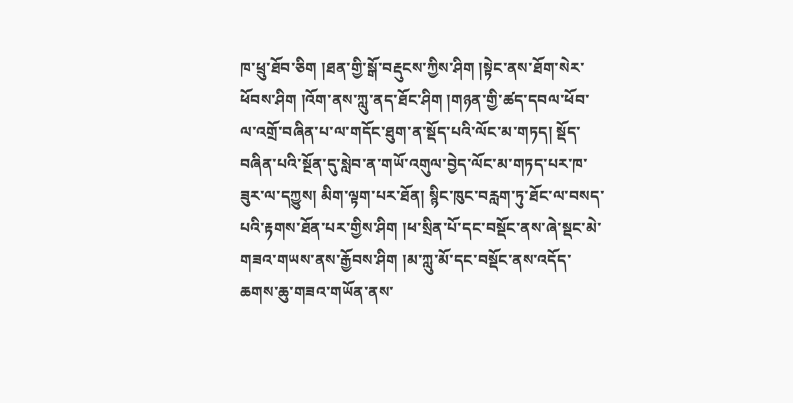ཁ་ཕྲུ་ཐོབ་ཅིག །ཐན་གྱི་སྒོ་བརྡུངས་ཀྱིས་ཤིག །སྟེང་ནས་ཐོག་སེར་ཕོབས་ཤིག །འོག་ནས་ཀླུ་ནད་ཐོང་ཤིག །གཉན་གྱི་ཚད་དབལ་ཕོབ་ལ་འགྲོ་བཞིན་པ་ལ་གདོང་ཐུག་ན་སྡོད་པའི་ལོང་མ་གཏད། སྡོད་བཞིན་པའི་སྔོན་དུ་སླེབ་ན་གཡོ་འགུལ་བྱེད་ལོང་མ་གཏད་པར་ཁ་ཟུར་ལ་དཀྱུས། མིག་ལྟག་པར་ཐོན། སྙིང་ཁུང་བརླག་ཏུ་ཐོང་ལ་བསད་པའི་རྟགས་ཐོན་པར་གྱིས་ཤིག །ཕ་སྲིན་པོ་དང་བསྡོང་ནས་ཞེ་སྡང་མེ་གཟའ་གཡས་ནས་རྒྱོབས་ཤིག །མ་ཀླུ་མོ་དང་བསྡོང་ནས་འདོད་ཆགས་ཆུ་གཟའ་གཡོན་ནས་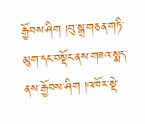རྒྱོབས་ཤིག །བུ་སྒྲ་གཅན་གཏི་མུག་དང་བསྡོང་ནས་གཟའ་སྨད་ནས་རྒྱོབས་ཤིག །འཁོར་སྡེ་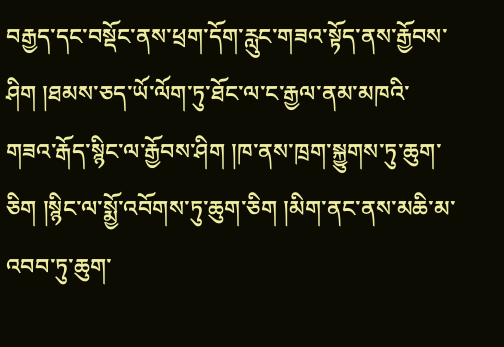བརྒྱད་དང་བསྡོང་ནས་ཕྲག་དོག་རླུང་གཟའ་སྟོད་ནས་རྒྱོབས་ཤིག །ཐམས་ཅད་ཡོ་ལོག་ཏུ་ཐོང་ལ་ང་རྒྱལ་ནམ་མཁའི་གཟའ་རྒོད་སྙིང་ལ་རྒྱོབས་ཤིག །ཁ་ནས་ཁྲག་སྐྱུགས་ཏུ་ཆུག་ཅིག །སྙིང་ལ་སྨྱོ་འབོགས་ཏུ་ཆུག་ཅིག །མིག་ནང་ནས་མཆི་མ་འབབ་ཏུ་ཆུག་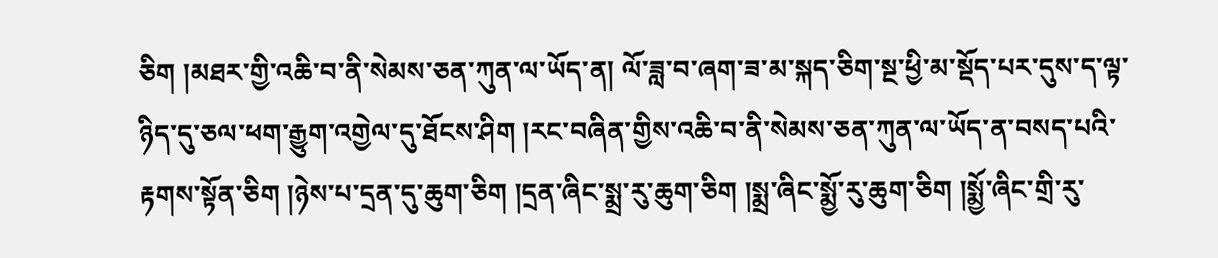ཅིག །མཐར་གྱི་འཆི་བ་ནི་སེམས་ཅན་ཀུན་ལ་ཡོད་ན། ལོ་ཟླ་བ་ཞག་ཟ་མ་སྐད་ཅིག་སྔ་ཕྱི་མ་སྡོད་པར་དུས་ད་ལྟ་ཉིད་དུ་ཅལ་ཕག་རྒྱུག་འགྱེལ་དུ་ཐོངས་ཤིག །རང་བཞིན་གྱིས་འཆི་བ་ནི་སེམས་ཅན་ཀུན་ལ་ཡོད་ན་བསད་པའི་རྟགས་སྟོན་ཅིག །ཉེས་པ་དྲན་དུ་ཆུག་ཅིག །དྲན་ཞིང་སྨྲ་རུ་ཆུག་ཅིག །སྨྲ་ཞིང་སྨྱོ་རུ་ཆུག་ཅིག །སྨྱོ་ཞིང་གྲི་རུ་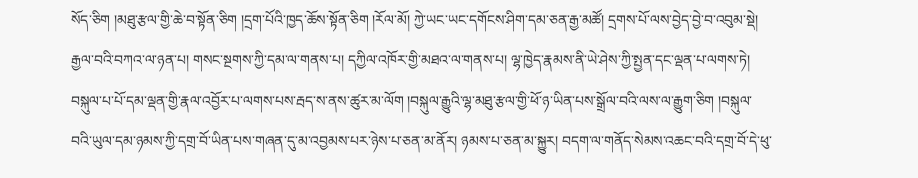སོད་ཅིག །མཐུ་རྩལ་གྱི་ཆེ་བ་སྟོན་ཅིག །དྲག་པོའི་ཁྱད་ཆོས་སྟོན་ཅིག །རོལ་མོ། ཀྱེ་ཡང་ཡང་དགོངས་ཤིག་དམ་ཅན་རྒྱ་མཚོ། དྲགས་པོ་ལས་བྱེད་བྱེ་བ་འབུམ་སྡེ། རྒྱལ་བའི་བཀའ་ལ་ཉན་པ། གསང་སྔགས་ཀྱི་དམ་ལ་གནས་པ། དཀྱིལ་འཁོར་གྱི་མཐའ་ལ་གནས་པ། ལྷ་ཁྱེད་རྣམས་ནི་ཡེ་ཤེས་ཀྱི་སྤྱན་དང་ལྡན་པ་ལགས་ཏེ། བསྐུལ་པ་པོ་དམ་ལྡན་གྱི་རྣལ་འབྱོར་པ་ལགས་པས་རྦད་ས་ནས་ཚུར་མ་ལོག །བསྐུལ་རྒྱུའི་ལྷ་མཐུ་རྩལ་གྱི་ཕོ་ཉ་ཡིན་པས་སྒྲོལ་བའི་ལས་ལ་རྒྱུག་ཅིག །བསྐུལ་བའི་ཡུལ་དམ་ཉམས་ཀྱི་དགྲ་བོ་ཡིན་པས་གཞན་དུ་མ་འབྱམས་པར་ཉེས་པ་ཅན་མ་ནོར། ཉམས་པ་ཅན་མ་སྐྱུར། བདག་ལ་གནོད་སེམས་འཆང་བའི་དགྲ་བོ་དེ་ཕུ་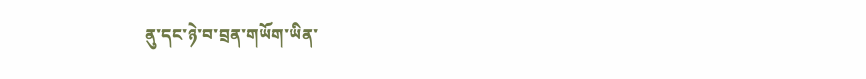ནུ་དང་ཉེ་བ་བྲན་གཡོག་ཡིན་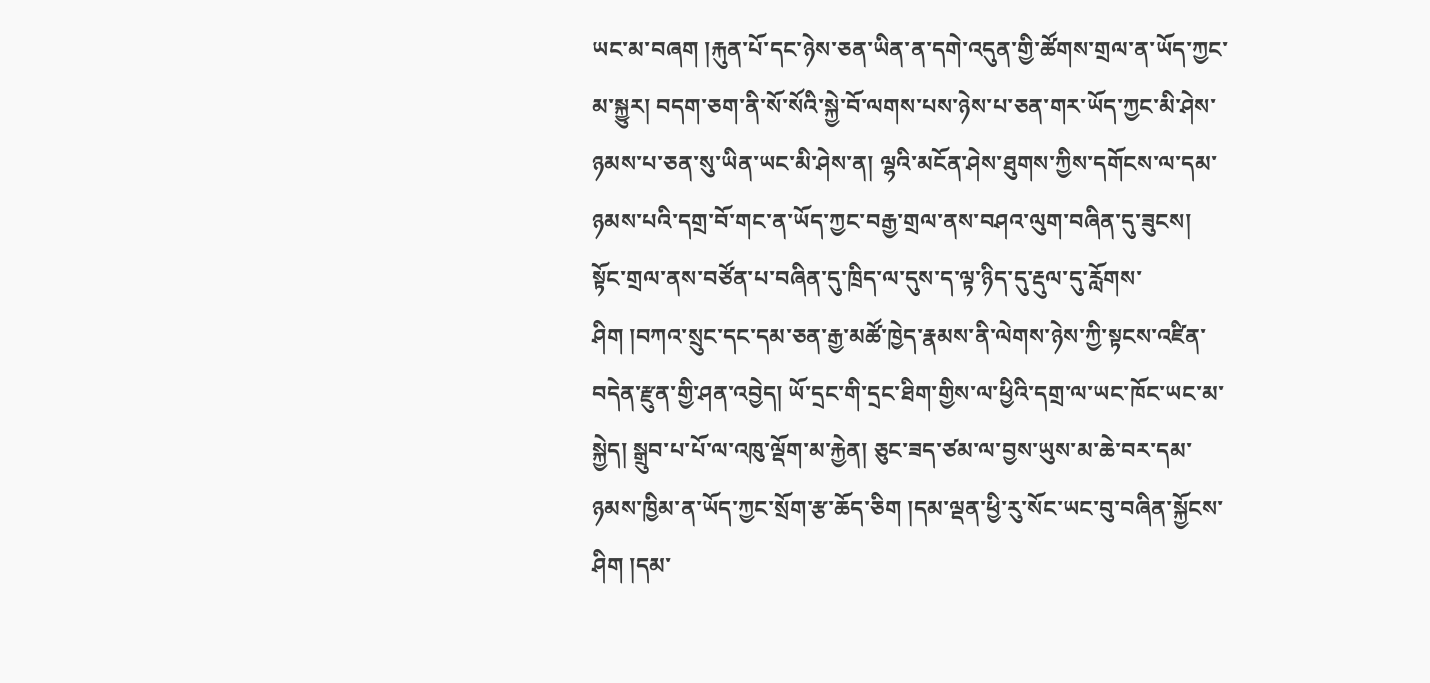ཡང་མ་བཞག །རྐུན་པོ་དང་ཉེས་ཅན་ཡིན་ན་དགེ་འདུན་གྱི་ཚོགས་གྲལ་ན་ཡོད་ཀྱང་མ་སྐྱུར། བདག་ཅག་ནི་སོ་སོའི་སྐྱེ་བོ་ལགས་པས་ཉེས་པ་ཅན་གར་ཡོད་ཀྱང་མི་ཤེས་ཉམས་པ་ཅན་སུ་ཡིན་ཡང་མི་ཤེས་ན། ལྷའི་མངོན་ཤེས་ཐུགས་ཀྱིས་དགོངས་ལ་དམ་ཉམས་པའི་དགྲ་བོ་གང་ན་ཡོད་ཀྱང་བརྒྱ་གྲལ་ནས་བཤའ་ལུག་བཞིན་དུ་ཟུངས། སྟོང་གྲལ་ནས་བཙོན་པ་བཞིན་དུ་ཁྲིད་ལ་དུས་ད་ལྟ་ཉིད་དུ་རྡུལ་དུ་རློགས་ཤིག །བཀའ་སྲུང་དང་དམ་ཅན་རྒྱ་མཚོ་ཁྱེད་རྣམས་ནི་ལེགས་ཉེས་ཀྱི་སྟངས་འཛིན་བདེན་རྫུན་གྱི་ཤན་འབྱེད། ཡོ་དྲང་གི་དྲང་ཐིག་གྱིས་ལ་ཕྱིའི་དགྲ་ལ་ཡང་ཁོང་ཡང་མ་སྐྱེད། སྒྲུབ་པ་པོ་ལ་འཁུ་ལྡོག་མ་རྐྱེན། ཅུང་ཟད་ཙམ་ལ་བྱས་ཡུས་མ་ཆེ་བར་དམ་ཉམས་ཁྱིམ་ན་ཡོད་ཀྱང་སྲོག་རྩ་ཆོད་ཅིག །དམ་ལྡན་ཕྱི་རུ་སོང་ཡང་བུ་བཞིན་སྐྱོངས་ཤིག །དམ་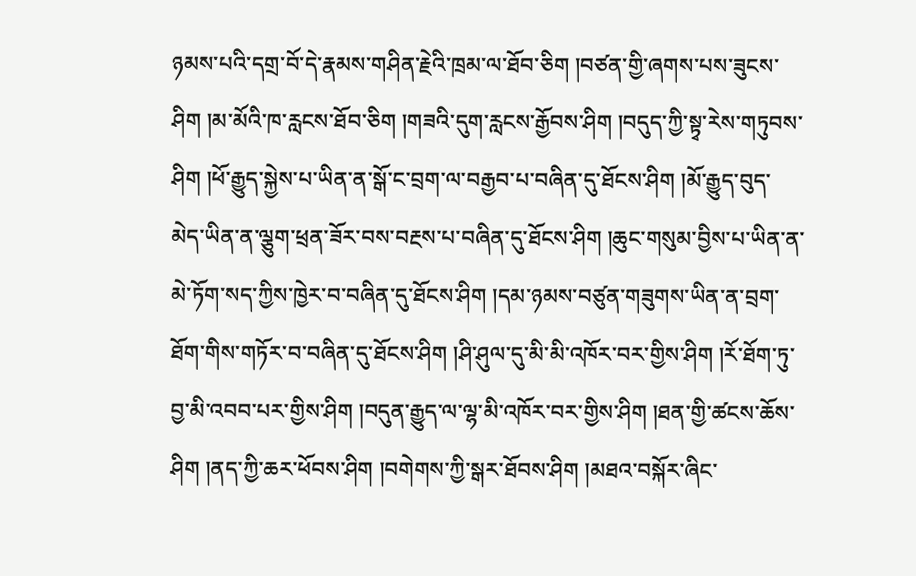ཉམས་པའི་དགྲ་བོ་དེ་རྣམས་གཤིན་རྗེའི་ཁྲམ་ལ་ཐོབ་ཅིག །བཙན་གྱི་ཞགས་པས་ཟུངས་ཤིག །མ་མོའི་ཁ་རླངས་ཐོབ་ཅིག །གཟའི་དུག་རླངས་རྒྱོབས་ཤིག །བདུད་ཀྱི་སྟྭ་རེས་གཏུབས་ཤིག །ཕོ་རྒྱུད་སྐྱེས་པ་ཡིན་ན་སྒོ་ང་བྲག་ལ་བརྒྱབ་པ་བཞིན་དུ་ཐོངས་ཤིག །མོ་རྒྱུད་བུད་མེད་ཡིན་ན་ལྕུག་ཕྲན་ཟོར་བས་བརྔས་པ་བཞིན་དུ་ཐོངས་ཤིག །ཆུང་གསུམ་བྱིས་པ་ཡིན་ན་མེ་ཏོག་སད་ཀྱིས་ཁྱེར་བ་བཞིན་དུ་ཐོངས་ཤིག །དམ་ཉམས་བཙུན་གཟུགས་ཡིན་ན་བྲག་ཐོག་གིས་གཏོར་བ་བཞིན་དུ་ཐོངས་ཤིག །ཤི་ཤུལ་དུ་མི་མི་འཁོར་བར་གྱིས་ཤིག །རོ་ཐོག་ཏུ་བྱ་མི་འབབ་པར་གྱིས་ཤིག །བདུན་རྒྱུད་ལ་ལྷ་མི་འཁོར་བར་གྱིས་ཤིག །ཐན་གྱི་ཚངས་ཆོས་ཤིག །ནད་ཀྱི་ཆར་ཕོབས་ཤིག །བགེགས་ཀྱི་སྒར་ཐོབས་ཤིག །མཐའ་བསྐོར་ཞིང་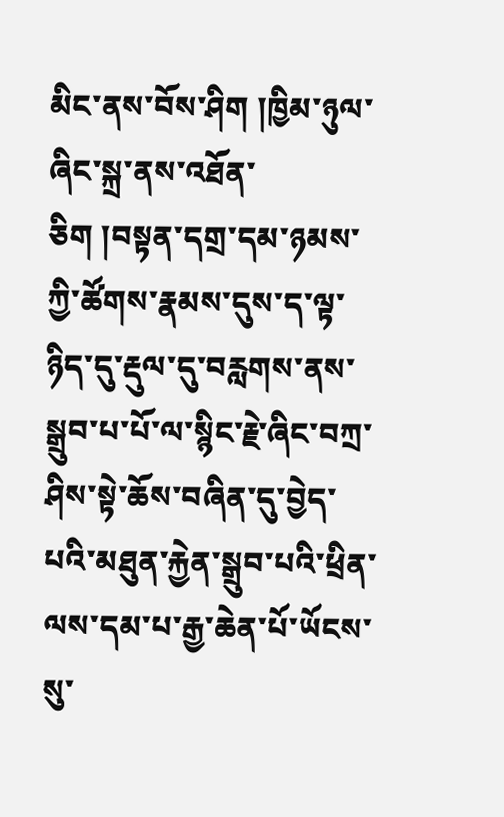མིང་ནས་བོས་ཤིག །ཁྱིམ་ཉུལ་ཞིང་སྐྲ་ནས་འཐོན་ཅིག །བསྟན་དགྲ་དམ་ཉམས་ཀྱི་ཚོགས་རྣམས་དུས་ད་ལྟ་ཉིད་དུ་རྡུལ་དུ་བརླགས་ནས་སྒྲུབ་པ་པོ་ལ་སྙིང་རྗེ་ཞིང་བཀྲ་ཤིས་སྟེ་ཆོས་བཞིན་དུ་བྱེད་པའི་མཐུན་རྐྱེན་སྒྲུབ་པའི་ཕྲིན་ལས་དམ་པ་རྒྱ་ཆེན་པོ་ཡོངས་སུ་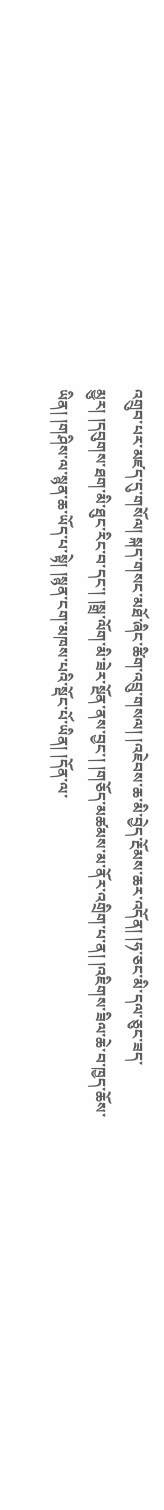འགྲུབ་པར་མཛད་དུ་གསོལ། སྐད་གསང་མཐོ་ཞིང་ཚིག་འབྲུ་གསལ། །འཇེབས་ཆ་མི་བྱེད་རྔོམས་ཆར་འདོན། །ཧ་ཅང་མི་དལ་ཅུང་ཟད་མྱུར། །དབུགས་ཐག་མི་ཐུང་རིང་བ་དང་། །སྒྲ་ལོག་མི་ཟེར་སྔོན་ནས་བྱང་། །གཅོད་མཚམས་མ་ནོར་འགྲིག་པ་ན། །འཇིགས་ཟིལ་ཆེ་བ་ཁྱད་ཆོས་ཡིན། །གཤིས་ལ་སྙན་ཆ་ཡོད་པ་སྟེ། །སྙན་ངག་མཁས་པའི་སྡོང་པོ་ཡིན། །དོན་ལ་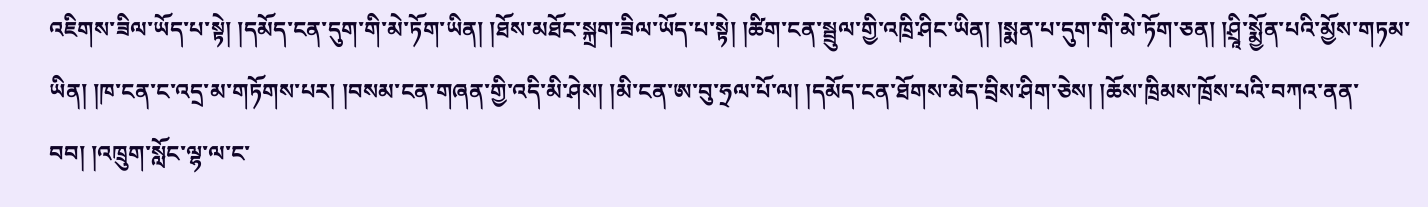འཇིགས་ཟིལ་ཡོད་པ་སྟེ། །དམོད་ངན་དུག་གི་མེ་ཏོག་ཡིན། །ཐོས་མཐོང་སྐྲག་ཟིལ་ཡོད་པ་སྟེ། །ཚིག་ངན་སྦྲུལ་གྱི་འཁྲི་ཤིང་ཡིན། །སྨན་པ་དུག་གི་མེ་ཏོག་ཅན། །ཤྲཱི་སྨྱོན་པའི་མྱོས་གཏམ་ཡིན། །ཁ་ངན་ང་འདྲ་མ་གཏོགས་པར། །བསམ་ངན་གཞན་གྱི་འདི་མི་ཤེས། །མི་ངན་ཨ་བུ་ཧྲལ་པོ་ལ། །དམོད་ངན་ཐོགས་མེད་བྲིས་ཤིག་ཅེས། །ཆོས་ཁྲིམས་ཁྲོས་པའི་བཀའ་ནན་བབ། །འཁྲུག་སློང་ལྷ་ལ་ང་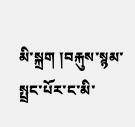མི་སྐྲག །བརྐུས་སྙམ་སྤྲང་པོར་ང་མི་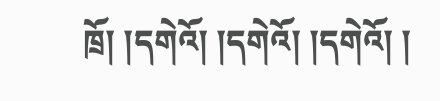ཁྲོ། །དགེའོ། །དགེའོ། །དགེའོ། །